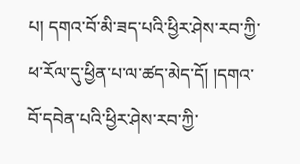པ། དགའ་བོ་མི་ཟད་པའི་ཕྱིར་ཤེས་རབ་ཀྱི་ཕ་རོལ་དུ་ཕྱིན་པ་ལ་ཚད་མེད་དོ། །དགའ་བོ་དབེན་པའི་ཕྱིར་ཤེས་རབ་ཀྱི་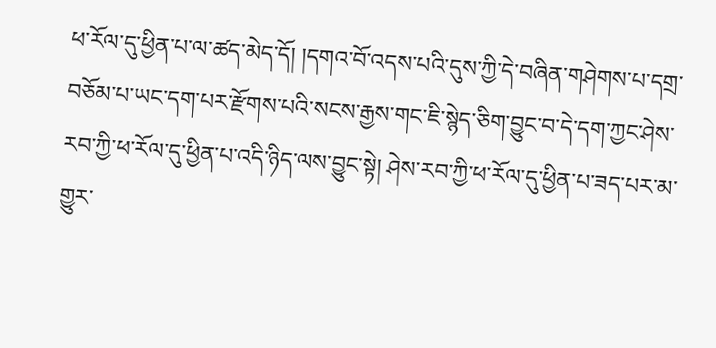ཕ་རོལ་དུ་ཕྱིན་པ་ལ་ཚད་མེད་དོ། །དགའ་བོ་འདས་པའི་དུས་ཀྱི་དེ་བཞིན་གཤེགས་པ་དགྲ་བཅོམ་པ་ཡང་དག་པར་རྫོགས་པའི་སངས་རྒྱས་གང་ཇི་སྙེད་ཅིག་བྱུང་བ་དེ་དག་ཀྱང་ཤེས་རབ་ཀྱི་ཕ་རོལ་དུ་ཕྱིན་པ་འདི་ཉིད་ལས་བྱུང་སྟེ། ཤེས་རབ་ཀྱི་ཕ་རོལ་དུ་ཕྱིན་པ་ཟད་པར་མ་གྱུར་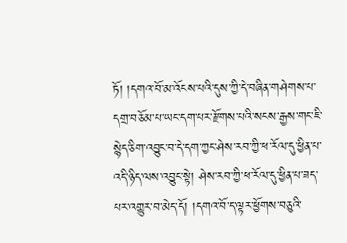ཏོ། །དགའ་བོ་མ་འོངས་པའི་དུས་ཀྱི་དེ་བཞིན་གཤེགས་པ་དགྲ་བཅོམ་པ་ཡང་དག་པར་རྫོགས་པའི་སངས་རྒྱས་གང་ཇི་སྙེད་ཅིག་འབྱུང་བ་དེ་དག་ཀྱང་ཤེས་རབ་ཀྱི་ཕ་རོལ་དུ་ཕྱིན་པ་འདི་ཉིད་ལས་འབྱུང་སྟེ། ཤེས་རབ་ཀྱི་ཕ་རོལ་དུ་ཕྱིན་པ་ཟད་པར་འགྱུར་བ་མེད་དོ། །དགའ་བོ་ད་ལྟར་ཕྱོགས་བཅུའི་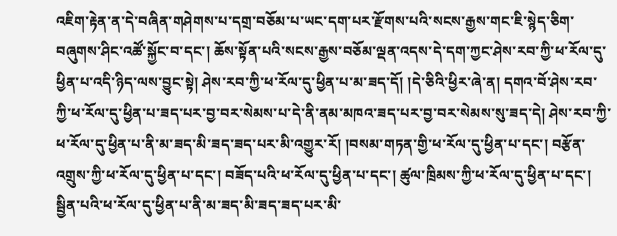འཇིག་རྟེན་ན་དེ་བཞིན་གཤེགས་པ་དགྲ་བཅོམ་པ་ཡང་དག་པར་རྫོགས་པའི་སངས་རྒྱས་གང་ཇི་སྙེད་ཅིག་བཞུགས་ཤིང་འཚོ་སྐྱོང་བ་དང་། ཆོས་སྟོན་པའི་སངས་རྒྱས་བཅོམ་ལྡན་འདས་དེ་དག་ཀྱང་ཤེས་རབ་ཀྱི་ཕ་རོལ་དུ་ཕྱིན་པ་འདི་ཉིད་ལས་བྱུང་སྟེ། ཤེས་རབ་ཀྱི་ཕ་རོལ་དུ་ཕྱིན་པ་མ་ཟད་དོ། །དེ་ཅིའི་ཕྱིར་ཞེ་ན། དགའ་བོ་ཤེས་རབ་ཀྱི་ཕ་རོལ་དུ་ཕྱིན་པ་ཟད་པར་བྱ་བར་སེམས་པ་དེ་ནི་ནམ་མཁའ་ཟད་པར་བྱ་བར་སེམས་སུ་ཟད་དེ། ཤེས་རབ་ཀྱི་ཕ་རོལ་དུ་ཕྱིན་པ་ནི་མ་ཟད་མི་ཟད་ཟད་པར་མི་འགྱུར་རོ། །བསམ་གཏན་གྱི་ཕ་རོལ་དུ་ཕྱིན་པ་དང་། བརྩོན་འགྲུས་ཀྱི་ཕ་རོལ་དུ་ཕྱིན་པ་དང་། བཟོད་པའི་ཕ་རོལ་དུ་ཕྱིན་པ་དང་། ཚུལ་ཁྲིམས་ཀྱི་ཕ་རོལ་དུ་ཕྱིན་པ་དང་། སྦྱིན་པའི་ཕ་རོལ་དུ་ཕྱིན་པ་ནི་མ་ཟད་མི་ཟད་ཟད་པར་མི་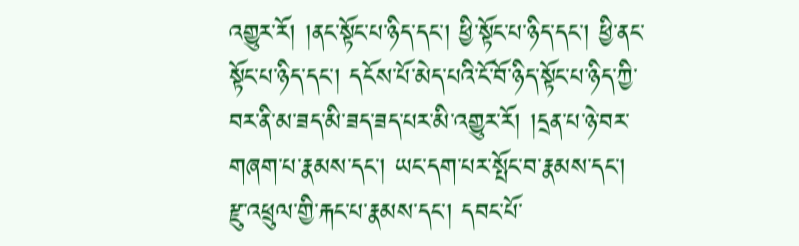འགྱུར་རོ། །ནང་སྟོང་པ་ཉིད་དང་། ཕྱི་སྟོང་པ་ཉིད་དང་། ཕྱི་ནང་སྟོང་པ་ཉིད་དང་། དངོས་པོ་མེད་པའི་ངོ་བོ་ཉིད་སྟོང་པ་ཉིད་ཀྱི་བར་ནི་མ་ཟད་མི་ཟད་ཟད་པར་མི་འགྱུར་རོ། །དྲན་པ་ཉེ་བར་གཞག་པ་རྣམས་དང་། ཡང་དག་པར་སྤོང་བ་རྣམས་དང་། རྫུ་འཕྲུལ་གྱི་རྐང་པ་རྣམས་དང་། དབང་པོ་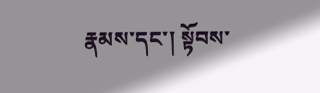རྣམས་དང་། སྟོབས་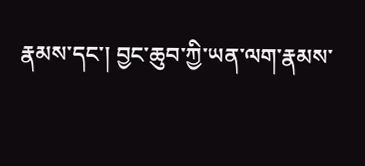རྣམས་དང་། བྱང་ཆུབ་ཀྱི་ཡན་ལག་རྣམས་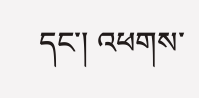དང་། འཕགས་